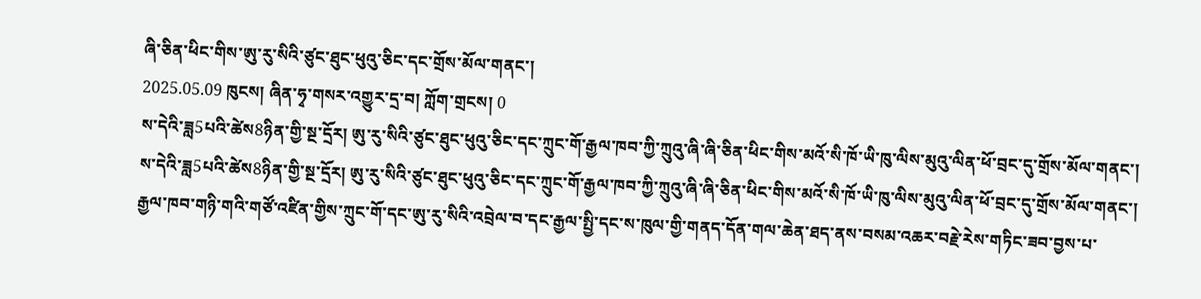ཞི་ཅིན་ཕིང་གིས་ཨུ་རུ་སིའི་ཙུང་ཐུང་ཕུའུ་ཅིང་དང་གྲོས་མོལ་གནང་།
2025.05.09 ཁུངས། ཞིན་ཧྭ་གསར་འགྱུར་དྲ་བ། ཀློག་གྲངས། 0
ས་དེའི་ཟླ5པའི་ཚེས8ཉིན་གྱི་སྔ་དྲོར། ཨུ་རུ་སིའི་ཙུང་ཐུང་ཕུའུ་ཅིང་དང་ཀྲུང་གོ་རྒྱལ་ཁབ་ཀྱི་ཀྲུའུ་ཞི་ཞི་ཅིན་ཕིང་གིས་མའོ་སི་ཁོ་ཡི་ཁུ་ལིས་མུའུ་ལིན་ཕོ་བྲང་དུ་གྲོས་མོལ་གནང་།
ས་དེའི་ཟླ5པའི་ཚེས8ཉིན་གྱི་སྔ་དྲོར། ཨུ་རུ་སིའི་ཙུང་ཐུང་ཕུའུ་ཅིང་དང་ཀྲུང་གོ་རྒྱལ་ཁབ་ཀྱི་ཀྲུའུ་ཞི་ཞི་ཅིན་ཕིང་གིས་མའོ་སི་ཁོ་ཡི་ཁུ་ལིས་མུའུ་ལིན་ཕོ་བྲང་དུ་གྲོས་མོལ་གནང་། རྒྱལ་ཁབ་གཉི་གའི་གཙོ་འཛིན་གྱིས་ཀྲུང་གོ་དང་ཨུ་རུ་སིའི་འབྲེལ་བ་དང་རྒྱལ་སྤྱི་དང་ས་ཁུལ་གྱི་གནད་དོན་གལ་ཆེན་ཐད་ནས་བསམ་འཆར་བརྗེ་རེས་གཏིང་ཟབ་བྱས་པ་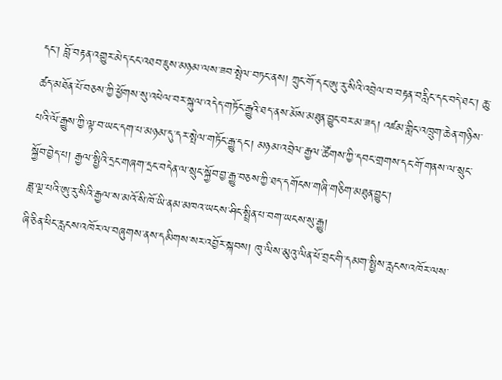དང་། བློ་བརྟན་འགྱུར་མེད་ངང་འཐབ་ཇུས་མཉམ་ལས་ཟབ་སྤེལ་བཏང་ནས། ཀྲུང་གོ་དང་ཨུ་རུ་སིའི་འབྲེལ་བ་བརྟན་བརླིང་དང་བདེ་ཐང་། ཆུ་ཚད་མཐོན་པོ་བཅས་ཀྱི་ཕྱོགས་སུ་འཕེལ་བར་སྐུལ་འདེད་གཏོང་རྒྱུའི་ཐད་ནས་མོས་མཐུན་བྱུང་བར་མ་ཟད། འཛམ་གླིང་འཁྲུག་ཆེན་གཉིས་པའི་ལོ་རྒྱུས་ཀྱི་ལྟ་བ་ཡང་དག་པ་མཉམ་དུ་དར་སྤེལ་གཏོང་རྒྱུ་དང་། མཉམ་འབྲེལ་རྒྱལ་ཚོགས་ཀྱི་དབང་གྲགས་དང་གོ་གནས་ལ་སྲུང་སྐྱོབ་བྱེད་པ། རྒྱལ་སྤྱིའི་དྲང་གཞག་དྲང་བདེན་ལ་སྲུང་སྐྱོབ་བྱ་རྒྱུ་བཅས་ཀྱི་ཐད་དགོངས་གཞི་གཅིག་མཐུན་བྱུང་།
ཟླ་ལྔ་པའི་ཨུ་རུ་སིའི་རྒྱལ་ས་མའོ་སི་ཁོ་ཡི་ནམ་མཁའ་ཡངས་ཤིང་སྤྲིན་པ་བག་ཡངས་སུ་རྒྱུ།
ཞི་ཅིན་ཕིང་རླངས་འཁོར་ལ་བཞུགས་ནས་དམིགས་སར་འབྱོར་སྐབས། ཁུ་ལིས་མུའུ་ལིན་ཕོ་བྲང་གི་དམག་སྤྱིས་རླངས་འཁོར་ལས་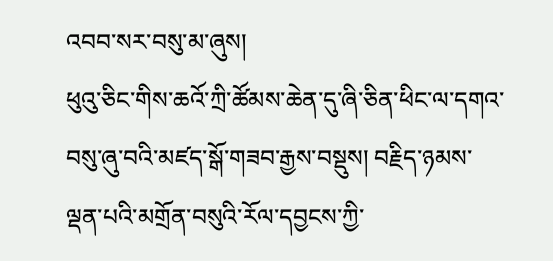འབབ་སར་བསུ་མ་ཞུས།
ཕུའུ་ཅིང་གིས་ཆའོ་ཀྲི་ཚོམས་ཆེན་དུ་ཞི་ཅིན་ཕིང་ལ་དགའ་བསུ་ཞུ་བའི་མཛད་སྒོ་གཟབ་རྒྱས་བསྡུས། བརྗིད་ཉམས་ལྡན་པའི་མགྲོན་བསུའི་རོལ་དབྱངས་ཀྱི་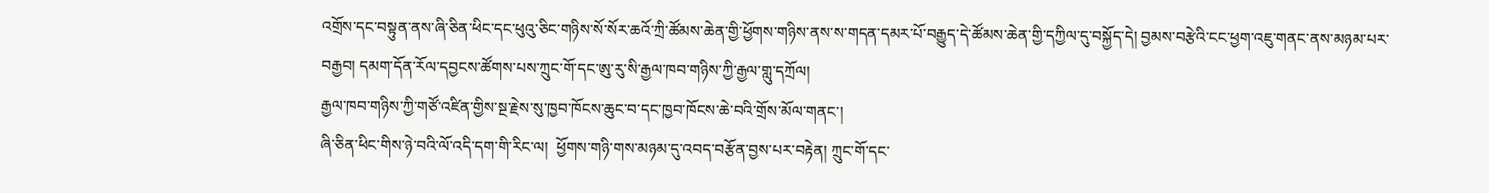འགྲོས་དང་བསྟུན་ནས་ཞི་ཅིན་ཕིང་དང་ཕུའུ་ཅིང་གཉིས་སོ་སོར་ཆའོ་ཀྲི་ཚོམས་ཆེན་གྱི་ཕྱོགས་གཉིས་ནས་ས་གདན་དམར་པོ་བརྒྱུད་དེ་ཚོམས་ཆེན་གྱི་དཀྱིལ་དུ་བསྐྱོད་དེ། བྱམས་བརྩེའི་ངང་ཕྱག་འཇུ་གནང་ནས་མཉམ་པར་བརྒྱབ། དམག་དོན་རོལ་དབྱངས་ཚོགས་པས་ཀྲུང་གོ་དང་ཨུ་རུ་སི་རྒྱལ་ཁབ་གཉིས་ཀྱི་རྒྱལ་གླུ་དཀྲོལ།
རྒྱལ་ཁབ་གཉིས་ཀྱི་གཙོ་འཛིན་གྱིས་སྔ་རྗེས་སུ་ཁྱབ་ཁོངས་ཆུང་བ་དང་ཁྱབ་ཁོངས་ཆེ་བའི་གྲོས་མོལ་གནང་།
ཞི་ཅིན་ཕིང་གིས་ཉེ་བའི་ལོ་འདི་དག་གི་རིང་ལ།  ཕྱོགས་གཉི་གས་མཉམ་དུ་འབད་བརྩོན་བྱས་པར་བརྟེན། ཀྲུང་གོ་དང་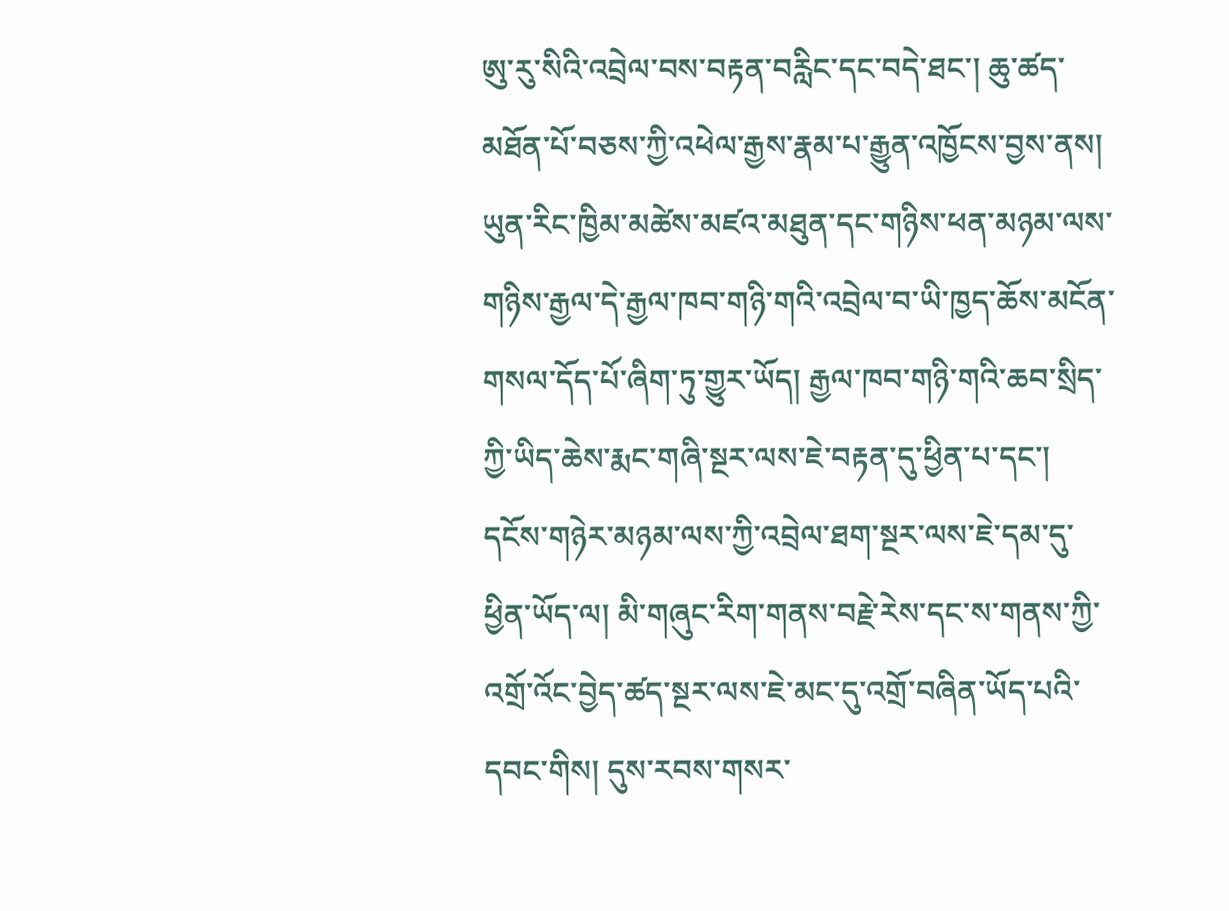ཨུ་རུ་སིའི་འབྲེལ་བས་བརྟན་བརླིང་དང་བདེ་ཐང་། ཆུ་ཚད་མཐོན་པོ་བཅས་ཀྱི་འཕེལ་རྒྱས་རྣམ་པ་རྒྱུན་འཁྱོངས་བྱས་ནས། ཡུན་རིང་ཁྱིམ་མཚེས་མཛའ་མཐུན་དང་གཉིས་ཕན་མཉམ་ལས་གཉིས་རྒྱལ་དེ་རྒྱལ་ཁབ་གཉི་གའི་འབྲེལ་བ་ཡི་ཁྱད་ཆོས་མངོན་གསལ་དོད་པོ་ཞིག་ཏུ་གྱུར་ཡོད། རྒྱལ་ཁབ་གཉི་གའི་ཆབ་སྲིད་ཀྱི་ཡིད་ཆེས་རྨང་གཞི་སྔར་ལས་ཇེ་བརྟན་དུ་ཕྱིན་པ་དང་། དངོས་གཉེར་མཉམ་ལས་ཀྱི་འབྲེལ་ཐག་སྔར་ལས་ཇེ་དམ་དུ་ཕྱིན་ཡོད་ལ། མི་གཞུང་རིག་གནས་བརྗེ་རེས་དང་ས་གནས་ཀྱི་འགྲོ་འོང་བྱེད་ཚད་སྔར་ལས་ཇེ་མང་དུ་འགྲོ་བཞིན་ཡོད་པའི་དབང་གིས། དུས་རབས་གསར་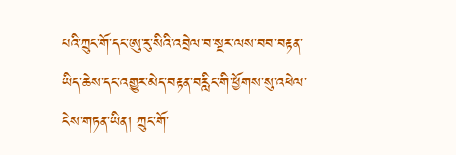པའི་ཀྲུང་གོ་དང་ཨུ་རུ་སིའི་འབྲེལ་བ་སྔར་ལས་བབ་བརྟན་ཡིད་ཆེས་དང་འགྱུར་མེད་བརྟན་བརླིང་གི་ཕྱོགས་སུ་འཕེལ་ངེས་གཏན་ཡིན། ཀྲུང་གོ་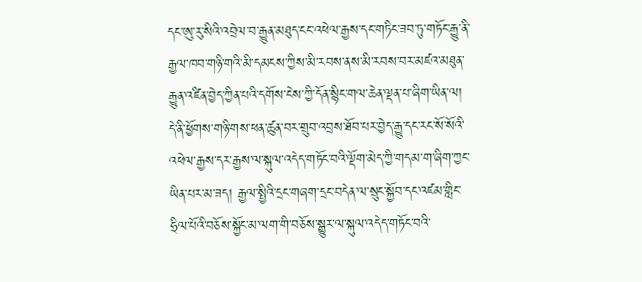དང་ཨུ་རུ་སིའི་འབྲེལ་བ་རྒྱུན་མཐུད་ངང་འཕེལ་རྒྱས་དང་གཏིང་ཟབ་ཏུ་གཏོང་རྒྱུ་ནི་རྒྱལ་ཁབ་གཉི་གའི་མི་དམངས་ཀྱིས་མི་རབས་ནས་མི་རབས་བར་མཛའ་མཐུན་རྒྱུན་འཛིན་བྱེད་ཀྱིན་པའི་དགོས་ངེས་ཀྱི་དོན་སྙིང་གལ་ཆེན་ལྡན་པ་ཞིག་ཡིན་ལ། དེ་ནི་ཕྱོགས་གཉི་གས་ཕན་ཚུན་བར་གྲུབ་འབྲས་ཐོབ་པར་བྱེད་རྒྱུ་དང་རང་སོ་སོའི་འཕེལ་རྒྱས་དར་རྒྱས་ལ་སྐུལ་འདེད་གཏོང་བའི་ལྡོག་མེད་ཀྱི་གདམ་ག་ཞིག་ཀྱང་ཡིན་པར་མ་ཟད། རྒྱལ་སྤྱིའི་དྲང་གཞག་དྲང་བདེན་ལ་སྲུང་སྐྱོབ་དང་འཛམ་གླིང་ཧྲིལ་པོའི་བཅོས་སྐྱོང་མ་ལག་གི་བཅོས་སྒྱུར་ལ་སྐུལ་འདེད་གཏོང་བའི་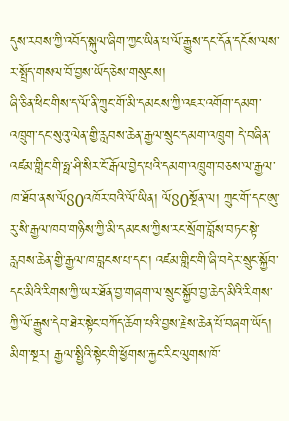དུས་རབས་ཀྱི་འབོད་སྐུལ་ཞིག་ཀྱང་ཡིན་པ་ལོ་རྒྱུས་དང་དོན་དངོས་ལས་ར་སྤྲོད་གསལ་བོ་བྱས་ཡོད་ཅེས་གསུངས།
ཞི་ཅིན་ཕིང་གིས་ད་ལོ་ནི་ཀྲུང་གོ་མི་དམངས་ཀྱི་འཇར་འགོག་དམག་འཁྲུག་དང་སུའུ་ལེན་གྱི་རླབས་ཆེན་རྒྱལ་སྲུང་དམག་འཁྲུག དེ་བཞིན་འཛམ་གླིང་གི་ཧྥ་ཤི་སིར་ངོ་རྒོལ་བྱེད་པའི་དམག་འཁྲུག་བཅས་ལ་རྒྱལ་ཁ་ཐོབ་ནས་ལོ80འཁོར་བའི་ལོ་ཡིན། ལོ80སྔོན་ལ། ཀྲུང་གོ་དང་ཨུ་རུ་སི་རྒྱལ་ཁབ་གཉིས་ཀྱི་མི་དམངས་ཀྱིས་རང་སྲོག་བློས་བཏང་སྟེ་རླབས་ཆེན་གྱི་རྒྱལ་ཁ་བླངས་པ་དང་། འཛམ་གླིང་གི་ཞི་བདེར་སྲུང་སྐྱོབ་དང་མིའི་རིགས་ཀྱི་ཡར་ཐོན་བྱ་གཞག་ལ་སྲུང་སྐྱོབ་བྱ་ཆེད་མིའི་རིགས་ཀྱི་ལོ་རྒྱུས་དེབ་ཐེར་སྟེང་བཀོད་ཆོག་པའི་བྱས་རྗེས་ཆེན་པོ་བཞག་ཡོད། མིག་སྔར། རྒྱལ་སྤྱིའི་སྟེང་གི་ཕྱོགས་རྐྱང་རིང་ལུགས་ཁོ་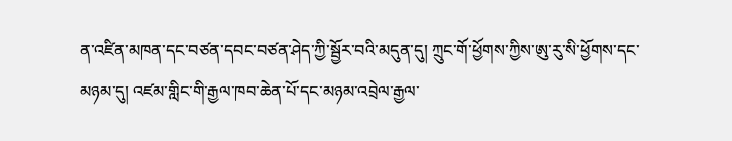ན་འཛིན་མཁན་དང་བཙན་དབང་བཙན་ཤེད་ཀྱི་སྦྱོར་བའི་མདུན་དུ། ཀྲུང་གོ་ཕྱོགས་ཀྱིས་ཨུ་རུ་སི་ཕྱོགས་དང་མཉམ་དུ། འཛམ་གླིང་གི་རྒྱལ་ཁབ་ཆེན་པོ་དང་མཉམ་འབྲེལ་རྒྱལ་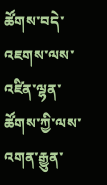ཚོགས་བདེ་འཇགས་ལས་འཛིན་ལྷན་ཚོགས་ཀྱི་ལས་འགན་རྒྱུན་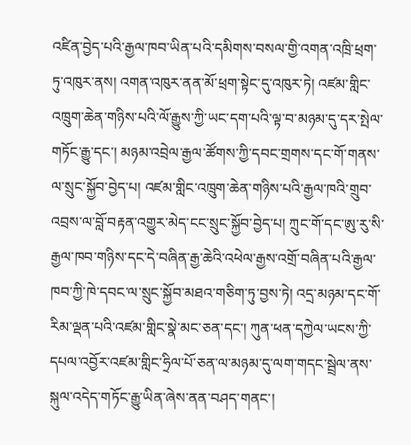འཛིན་བྱེད་པའི་རྒྱལ་ཁབ་ཡིན་པའི་དམིགས་བསལ་གྱི་འགན་འཁྲི་ཕྲག་ཏུ་འཁུར་ནས། འགན་འཁུར་ནན་མོ་ཕྲག་སྟེང་དུ་འཁུར་ཏེ། འཛམ་གླིང་འཁྲུག་ཆེན་གཉིས་པའི་ལོ་རྒྱུས་ཀྱི་ཡང་དག་པའི་ལྟ་བ་མཉམ་དུ་དར་སྤེལ་གཏོང་རྒྱུ་དང་། མཉམ་འབྲེལ་རྒྱལ་ཚོགས་ཀྱི་དབང་གྲགས་དང་གོ་གནས་ལ་སྲུང་སྐྱོབ་བྱེད་པ། འཛམ་གླིང་འཁྲུག་ཆེན་གཉིས་པའི་རྒྱལ་ཁའི་གྲུབ་འབྲས་ལ་བློ་བརྟན་འགྱུར་མེད་ངང་སྲུང་སྐྱོབ་བྱེད་པ། ཀྲུང་གོ་དང་ཨུ་རུ་སི་རྒྱལ་ཁབ་གཉིས་དང་དེ་བཞིན་རྒྱ་ཆེའི་འཕེལ་རྒྱས་འགྲོ་བཞིན་པའི་རྒྱལ་ཁབ་ཀྱི་ཁེ་དབང་ལ་སྲུང་སྐྱོབ་མཐའ་གཅིག་ཏུ་བྱས་ཏེ། འདྲ་མཉམ་དང་གོ་རིམ་ལྡན་པའི་འཛམ་གླིང་སྣེ་མང་ཅན་དང་། ཀུན་ཕན་དཀྱེལ་ཡངས་ཀྱི་དཔལ་འབྱོར་འཛམ་གླིང་ཧྲིལ་པོ་ཅན་ལ་མཉམ་དུ་ལག་གདང་སྦྲེལ་ནས་སྐུལ་འདེད་གཏོང་རྒྱུ་ཡིན་ཞེས་ནན་བཤད་གནང་།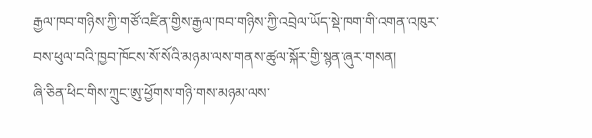རྒྱལ་ཁབ་གཉིས་ཀྱི་གཙོ་འཛིན་གྱིས་རྒྱལ་ཁབ་གཉིས་ཀྱི་འབྲེལ་ཡོད་སྡེ་ཁག་གི་འགན་འཁུར་བས་ཕུལ་བའི་ཁྱབ་ཁོངས་སོ་སོའི་མཉམ་ལས་གནས་ཚུལ་སྐོར་གྱི་སྙན་ཞུར་གསན།
ཞི་ཅིན་ཕིང་གིས་ཀྲུང་ཨུ་ཕྱོགས་གཉི་གས་མཉམ་ལས་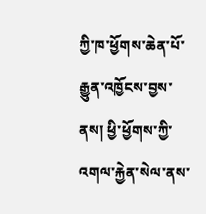ཀྱི་ཁ་ཕྱོགས་ཆེན་པོ་རྒྱུན་འཁྱོངས་བྱས་ནས། ཕྱི་ཕྱོགས་ཀྱི་འགལ་རྐྱེན་སེལ་ནས་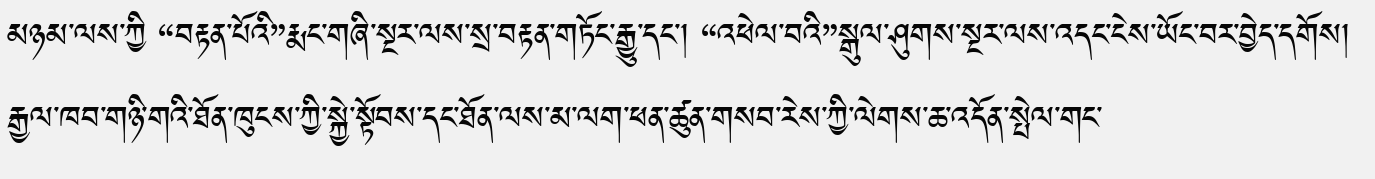མཉམ་ལས་ཀྱི “བརྟན་པོའི”རྨང་གཞི་སྔར་ལས་སྲ་བརྟན་གཏོང་རྒྱུ་དང་། “འཕེལ་བའི”སྒུལ་ཤུགས་སྔར་ལས་འདང་ངེས་ཡོང་བར་བྱེད་དགོས། རྒྱལ་ཁབ་གཉི་གའི་ཐོན་ཁུངས་ཀྱི་སྐྱེ་སྟོབས་དང་ཐོན་ལས་མ་ལག་ཕན་ཚུན་གསབ་རེས་ཀྱི་ལེགས་ཆ་འདོན་སྤེལ་གང་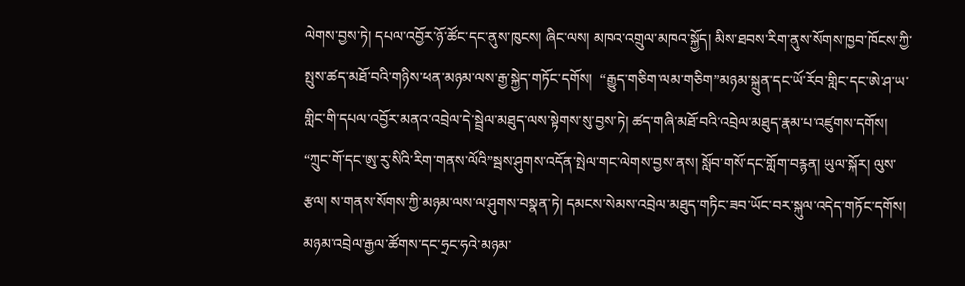ལེགས་བྱས་ཏེ། དཔལ་འབྱོར་ཉོ་ཚོང་དང་ནུས་ཁུངས། ཞིང་ལས། མཁའ་འགྲུལ་མཁའ་སྐྱོད། མིས་ཐབས་རིག་ནུས་སོགས་ཁྱབ་ཁོངས་ཀྱི་སྤུས་ཚད་མཐོ་བའི་གཉིས་ཕན་མཉམ་ལས་རྒྱ་སྐྱེད་གཏོང་དགོས།  “རྒྱུད་གཅིག་ལམ་གཅིག”མཉམ་སྐྲུན་དང་ཡོ་རོབ་གླིང་དང་ཨེ་ཤ་ཡ་གླིང་གི་དཔལ་འབྱོར་མནའ་འབྲེལ་དེ་སྦྲེལ་མཐུད་ལས་སྟེགས་སུ་བྱས་ཏེ། ཚད་གཞི་མཐོ་བའི་འབྲེལ་མཐུད་རྣམ་པ་འཛུགས་དགོས། “ཀྲུང་གོ་དང་ཨུ་རུ་སིའི་རིག་གནས་ལོའི”སྦས་ཤུགས་འདོན་སྤེལ་གང་ལེགས་བྱས་ནས། སློབ་གསོ་དང་གློག་བརྙན། ཡུལ་སྐོར། ལུས་རྩལ། ས་གནས་སོགས་ཀྱི་མཉམ་ལས་ལ་ཤུགས་བསྣན་ཏེ། དམངས་སེམས་འབྲེལ་མཐུད་གཏིང་ཟབ་ཡོང་བར་སྐུལ་འདེད་གཏོང་དགོས། མཉམ་འབྲེལ་རྒྱལ་ཚོགས་དང་ཧྲང་ཧའེ་མཉམ་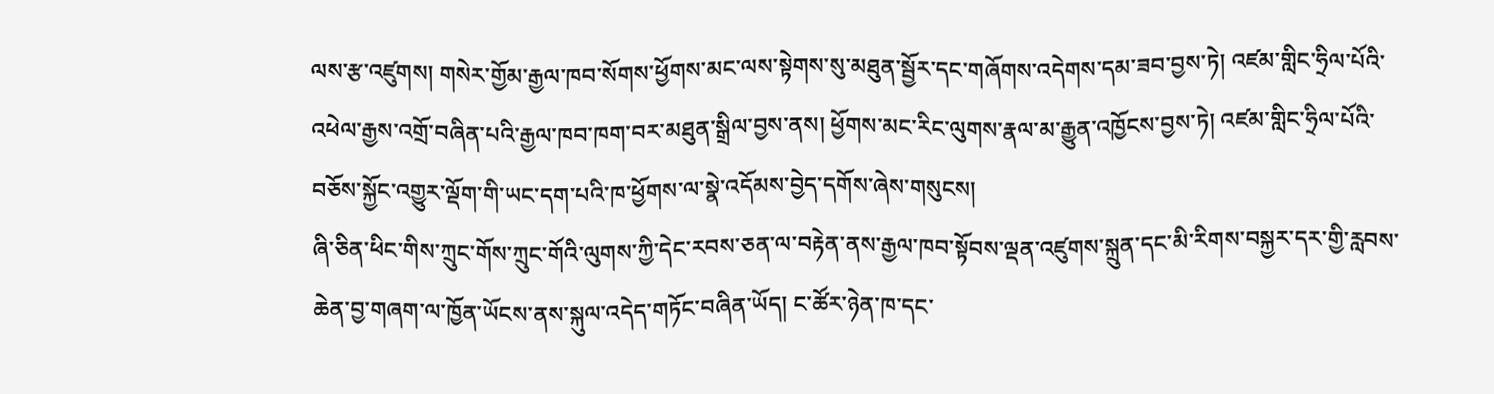ལས་རྩ་འཛུགས། གསེར་གྱོམ་རྒྱལ་ཁབ་སོགས་ཕྱོགས་མང་ལས་སྟེགས་སུ་མཐུན་སྦྱོར་དང་གཞོགས་འདེགས་དམ་ཟབ་བྱས་ཏེ། འཛམ་གླིང་ཧྲིལ་པོའི་འཕེལ་རྒྱས་འགྲོ་བཞིན་པའི་རྒྱལ་ཁབ་ཁག་བར་མཐུན་སྒྲིལ་བྱས་ནས། ཕྱོགས་མང་རིང་ལུགས་རྣལ་མ་རྒྱུན་འཁྱོངས་བྱས་ཏེ། འཛམ་གླིང་ཧྲིལ་པོའི་བཅོས་སྐྱོང་འགྱུར་ལྡོག་གི་ཡང་དག་པའི་ཁ་ཕྱོགས་ལ་སྣེ་འདོམས་བྱེད་དགོས་ཞེས་གསུངས།
ཞི་ཅིན་ཕིང་གིས་ཀྲུང་གོས་ཀྲུང་གོའི་ལུགས་ཀྱི་དེང་རབས་ཅན་ལ་བརྟེན་ནས་རྒྱལ་ཁབ་སྟོབས་ལྡན་འཛུགས་སྐྲུན་དང་མི་རིགས་བསྐྱར་དར་གྱི་རླབས་ཆེན་བྱ་གཞག་ལ་ཁྱོན་ཡོངས་ནས་སྐུལ་འདེད་གཏོང་བཞིན་ཡོད། ང་ཚོར་ཉེན་ཁ་དང་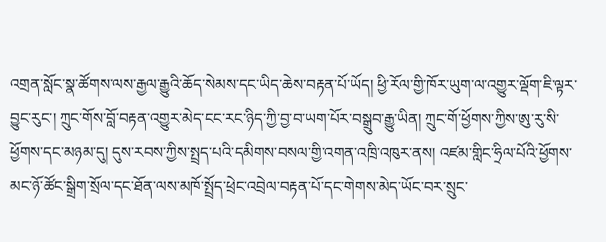འགྲན་སློང་སྣ་ཚོགས་ལས་རྒྱལ་རྒྱུའི་ཆོད་སེམས་དང་ཡིད་ཆེས་བརྟན་པོ་ཡོད། ཕྱི་རོལ་གྱི་ཁོར་ཡུག་ལ་འགྱུར་ལྡོག་ཇི་ལྟར་བྱུང་རུང་། ཀྲུང་གོས་བློ་བརྟན་འགྱུར་མེད་ངང་རང་ཉིད་ཀྱི་བྱ་བ་ཡག་པོར་བསྒྲུབ་རྒྱུ་ཡིན། ཀྲུང་གོ་ཕྱོགས་ཀྱིས་ཨུ་རུ་སི་ཕྱོགས་དང་མཉམ་དུ། དུས་རབས་ཀྱིས་སྤྲད་པའི་དམིགས་བསལ་གྱི་འགན་འཁྲི་འཁུར་ནས། འཛམ་གླིང་ཧྲིལ་པོའི་ཕྱོགས་མང་ཉོ་ཚོང་སྒྲིག་སྲོལ་དང་ཐོན་ལས་མཁོ་སྤྲོད་ཕྲེང་འབྲེལ་བརྟན་པོ་དང་གེགས་མེད་ཡོང་བར་སྲུང་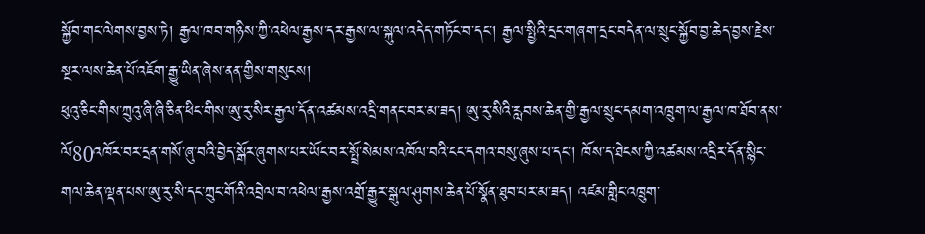སྐྱོབ་གང་ལེགས་བྱས་ཏེ། རྒྱལ་ཁབ་གཉིས་ཀྱི་འཕེལ་རྒྱས་དར་རྒྱས་ལ་སྐུལ་འདེད་གཏོང་བ་དང་། རྒྱལ་སྤྱིའི་དྲང་གཞག་དྲང་བདེན་ལ་སྲུང་སྐྱོབ་བྱ་ཆེད་བྱས་རྗེས་སྔར་ལས་ཆེན་པོ་འཇོག་རྒྱུ་ཡིན་ཞེས་ནན་གྱིས་གསུངས།
ཕུའུ་ཅིང་གིས་ཀྲུའུ་ཞི་ཞི་ཅིན་ཕིང་གིས་ཨུ་རུ་སིར་རྒྱལ་དོན་འཚམས་འདྲི་གནང་བར་མ་ཟད། ཨུ་རུ་སིའི་རླབས་ཆེན་གྱི་རྒྱལ་སྲུང་དམག་འཁྲུག་ལ་རྒྱལ་ཁ་ཐོབ་ནས་ལོ80འཁོར་བར་དྲན་གསོ་ཞུ་བའི་བྱེད་སྒོར་ཞུགས་པར་ཡོང་བར་སྤྲོ་སེམས་འཁོལ་བའི་ངང་དགའ་བསུ་ཞུས་པ་དང་། ཁོས་ད་ཐེངས་ཀྱི་འཚམས་འདྲིར་དོན་སྙིང་གལ་ཆེན་ལྡན་པས་ཨུ་རུ་སི་དང་ཀྲུང་གོའི་འབྲེལ་བ་འཕེལ་རྒྱས་འགྲོ་རྒྱུར་སྒུལ་ཤུགས་ཆེན་པོ་སྣོན་ཐུབ་པར་མ་ཟད། འཛམ་གླིང་འཁྲུག་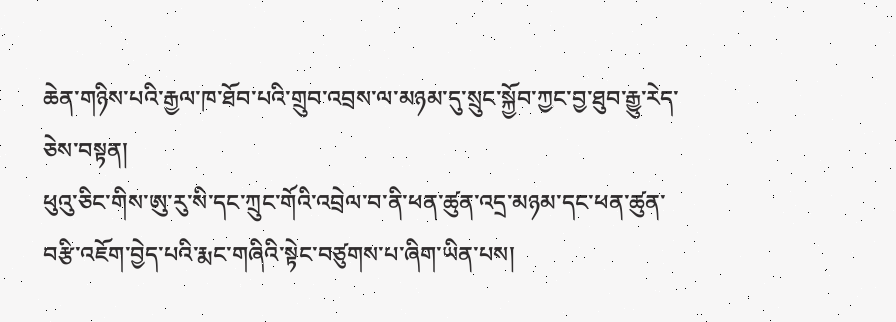ཆེན་གཉིས་པའི་རྒྱལ་ཁ་ཐོབ་པའི་གྲུབ་འབྲས་ལ་མཉམ་དུ་སྲུང་སྐྱོབ་ཀྱང་བྱ་ཐུབ་རྒྱུ་རེད་ཅེས་བསྟན།
ཕུའུ་ཅིང་གིས་ཨུ་རུ་སི་དང་ཀྲུང་གོའི་འབྲེལ་བ་ནི་ཕན་ཚུན་འདྲ་མཉམ་དང་ཕན་ཚུན་བརྩི་འཇོག་བྱེད་པའི་རྨང་གཞིའི་སྟེང་བཙུགས་པ་ཞིག་ཡིན་པས།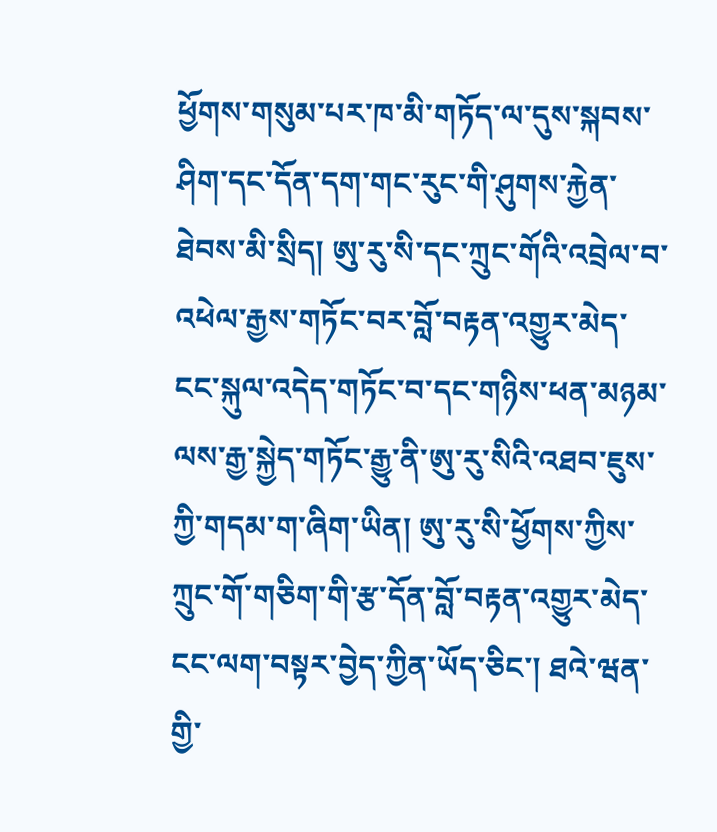ཕྱོགས་གསུམ་པར་ཁ་མི་གཏོད་ལ་དུས་སྐབས་ཤིག་དང་དོན་དག་གང་རུང་གི་ཤུགས་རྐྱེན་ཐེབས་མི་སྲིད། ཨུ་རུ་སི་དང་ཀྲུང་གོའི་འབྲེལ་བ་འཕེལ་རྒྱས་གཏོང་བར་བློ་བརྟན་འགྱུར་མེད་ངང་སྐུལ་འདེད་གཏོང་བ་དང་གཉིས་ཕན་མཉམ་ལས་རྒྱ་སྐྱེད་གཏོང་རྒྱུ་ནི་ཨུ་རུ་སིའི་འཐབ་ཇུས་ཀྱི་གདམ་ག་ཞིག་ཡིན། ཨུ་རུ་སི་ཕྱོགས་ཀྱིས་ཀྲུང་གོ་གཅིག་གི་རྩ་དོན་བློ་བརྟན་འགྱུར་མེད་ངང་ལག་བསྟར་བྱེད་ཀྱིན་ཡོད་ཅིང་། ཐའེ་ཝན་གྱི་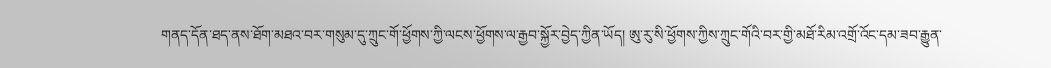གནད་དོན་ཐད་ནས་ཐོག་མཐའ་བར་གསུམ་དུ་ཀྲུང་གོ་ཕྱོགས་ཀྱི་ལངས་ཕྱོགས་ལ་རྒྱབ་སྐྱོར་བྱེད་ཀྱིན་ཡོད། ཨུ་རུ་སི་ཕྱོགས་ཀྱིས་ཀྲུང་གོའི་བར་གྱི་མཐོ་རིམ་འགྲོ་འོང་དམ་ཟབ་རྒྱུན་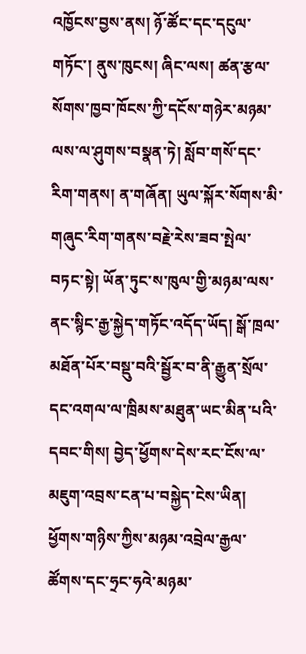འཁྱོངས་བྱས་ནས། ཉོ་ཚོང་དང་དངུལ་གཏོང་། ནུས་ཁུངས། ཞིང་ལས། ཚན་རྩལ་སོགས་ཁྱབ་ཁོངས་ཀྱི་དངོས་གཉེར་མཉམ་ལས་ལ་ཤུགས་བསྣན་ཏེ། སློབ་གསོ་དང་རིག་གནས། ན་གཞོན། ཡུལ་སྐོར་སོགས་མི་གཞུང་རིག་གནས་བརྗེ་རེས་ཟབ་སྤེལ་བཏང་སྟེ། ཡོན་ཏུང་ས་ཁུལ་གྱི་མཉམ་ལས་ནང་སྙིང་རྒྱ་སྐྱེད་གཏོང་འདོད་ཡོད། སྒོ་ཁྲལ་མཐོན་པོར་བསྡུ་བའི་སྦྱོར་བ་ནི་རྒྱུན་སྲོལ་དང་འགལ་ལ་ཁྲིམས་མཐུན་ཡང་མིན་པའི་དབང་གིས། བྱེད་ཕྱོགས་དེས་རང་ངོས་ལ་མཇུག་འབྲས་ངན་པ་བསྐྱེད་ངེས་ཡིན།  ཕྱོགས་གཉིས་ཀྱིས་མཉམ་འབྲེལ་རྒྱལ་ཚོགས་དང་ཧྲང་ཧའེ་མཉམ་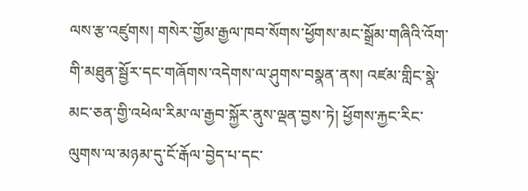ལས་རྩ་འཛུགས། གསེར་གྱོམ་རྒྱལ་ཁབ་སོགས་ཕྱོགས་མང་སྒྲོམ་གཞིའི་འོག་གི་མཐུན་སྦྱོར་དང་གཞོགས་འདེགས་ལ་ཤུགས་བསྣན་ནས། འཛམ་གླིང་སྣེ་མང་ཅན་གྱི་འཕེལ་རིམ་ལ་རྒྱབ་སྐྱོར་ནུས་ལྡན་བྱས་ཏེ། ཕྱོགས་རྐྱང་རིང་ལུགས་ལ་མཉམ་དུ་ངོ་རྒོལ་བྱེད་པ་དང་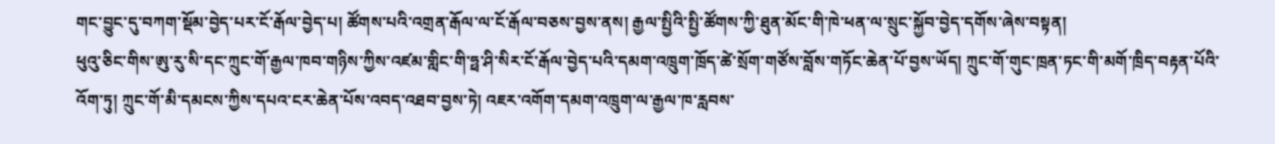གང་བྱུང་དུ་བཀག་སྡོམ་བྱེད་པར་ངོ་རྒོལ་བྱེད་པ། ཚོགས་པའི་འགྲན་རྒོལ་ལ་ངོ་རྒོལ་བཅས་བྱས་ནས། རྒྱལ་སྤྱིའི་སྤྱི་ཚོགས་ཀྱི་ཐུན་མོང་གི་ཁེ་ཕན་ལ་སྲུང་སྐྱོབ་བྱེད་དགོས་ཞེས་བསྟན།
ཕུའུ་ཅིང་གིས་ཨུ་རུ་སི་དང་ཀྲུང་གོ་རྒྱལ་ཁབ་གཉིས་ཀྱིས་འཛམ་གླིང་གི་ཧྥ་ཤི་སིར་ངོ་རྒོལ་བྱེད་པའི་དམག་འཁྲུག་ཁྲོད་ཚེ་སྲོག་གཙོས་བློས་གཏོང་ཆེན་པོ་བྱས་ཡོད། ཀྲུང་གོ་གུང་ཁྲན་ཏང་གི་མགོ་ཁྲིད་བརྟན་པོའི་འོག་ཏུ། ཀྲུང་གོ་མི་དམངས་ཀྱིས་དཔའ་ངར་ཆེན་པོས་འབད་འཐབ་བྱས་ཏེ། འཇར་འགོག་དམག་འཁྲུག་ལ་རྒྱལ་ཁ་རླབས་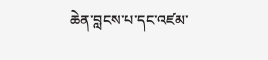ཆེན་བླངས་པ་དང་འཛམ་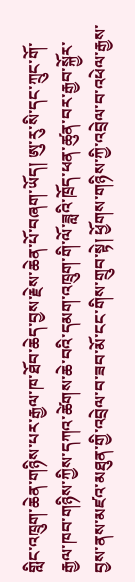གླིང་འཁྲུག་ཆེན་གཉིས་པར་རྒྱལ་ཁ་ཐོབ་ཆེད་བྱས་རྗེས་ཆེན་པོ་བཞག་ཡོད། ཨུ་རུ་སི་དང་ཀྲུང་གོ་རྒྱལ་ཁབ་གཉིས་ཀྱིས་དཀའ་ཚེགས་ཆེ་བའི་དམག་འཁྲུག་གི་ལོ་ཟླའི་ཁྲོད་ཕན་ཚུན་བར་རྒྱབ་སྐྱོར་བྱས་ནས་མཛའ་མཐུན་གྱི་འབྲེལ་བ་ཟབ་མོ་ངང་གིས་གྲུབ་སྟེ། ཕྱོགས་གཉིས་ཀྱི་འབྲེལ་བ་འཕེལ་རྒྱས་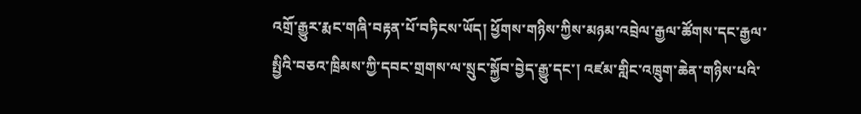འགྲོ་རྒྱུར་རྨང་གཞི་བརྟན་པོ་བཏིངས་ཡོད། ཕྱོགས་གཉིས་ཀྱིས་མཉམ་འབྲེལ་རྒྱལ་ཚོགས་དང་རྒྱལ་སྤྱིའི་བཅའ་ཁྲིམས་ཀྱི་དབང་གྲགས་ལ་སྲུང་སྐྱོབ་བྱེད་རྒྱུ་དང་། འཛམ་གླིང་འཁྲུག་ཆེན་གཉིས་པའི་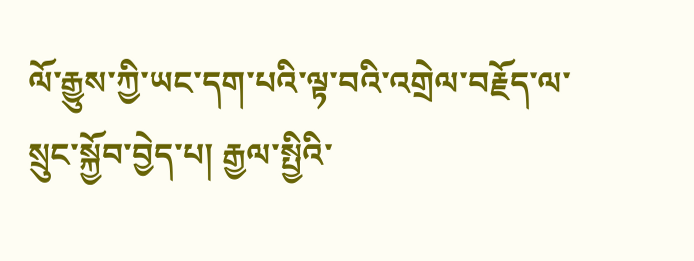ལོ་རྒྱུས་ཀྱི་ཡང་དག་པའི་ལྟ་བའི་འགྲེལ་བརྗོད་ལ་སྲུང་སྐྱོབ་བྱེད་པ། རྒྱལ་སྤྱིའི་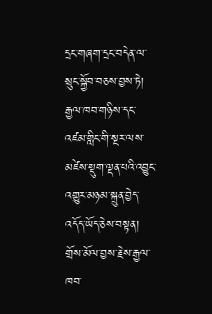དྲང་གཞག་དྲང་བདེན་ལ་སྲུང་སྐྱོབ་བཅས་བྱས་ཏེ། རྒྱལ་ཁབ་གཉིས་དང་འཛམ་གླིང་གི་སྔར་ལས་མཛེས་སྡུག་ལྡན་པའི་འབྱུང་འགྱུར་མཉམ་སྐྲུན་བྱེད་འདོད་ཡོད་ཅེས་བསྟན།
གྲོས་མོལ་བྱས་རྗེས་རྒྱལ་ཁབ་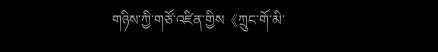གཉིས་ཀྱི་གཙོ་འཛིན་གྱིས《ཀྲུང་གོ་མི་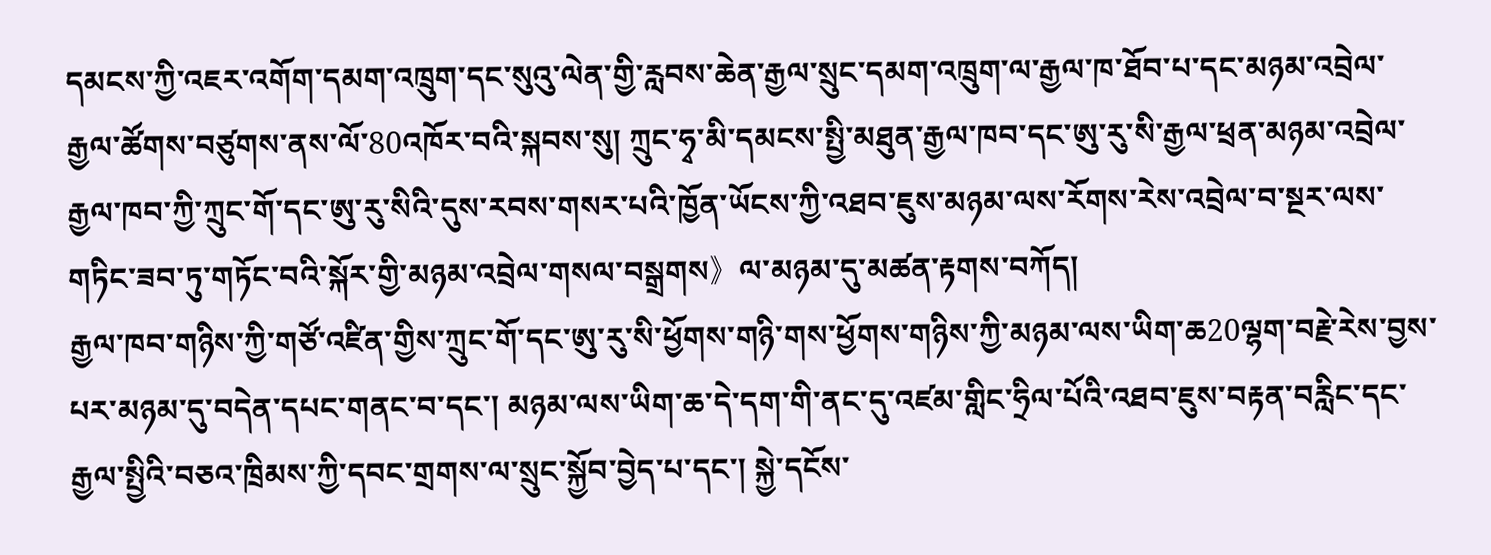དམངས་ཀྱི་འཇར་འགོག་དམག་འཁྲུག་དང་སུའུ་ལེན་གྱི་རླབས་ཆེན་རྒྱལ་སྲུང་དམག་འཁྲུག་ལ་རྒྱལ་ཁ་ཐོབ་པ་དང་མཉམ་འབྲེལ་རྒྱལ་ཚོགས་བཙུགས་ནས་ལོ་80འཁོར་བའི་སྐབས་སུ། ཀྲུང་ཧྭ་མི་དམངས་སྤྱི་མཐུན་རྒྱལ་ཁབ་དང་ཨུ་རུ་སི་རྒྱལ་ཕྲན་མཉམ་འབྲེལ་རྒྱལ་ཁབ་ཀྱི་ཀྲུང་གོ་དང་ཨུ་རུ་སིའི་དུས་རབས་གསར་པའི་ཁྱོན་ཡོངས་ཀྱི་འཐབ་ཇུས་མཉམ་ལས་རོགས་རེས་འབྲེལ་བ་སྔར་ལས་གཏིང་ཟབ་ཏུ་གཏོང་བའི་སྐོར་གྱི་མཉམ་འབྲེལ་གསལ་བསྒྲགས》ལ་མཉམ་དུ་མཚན་རྟགས་བཀོད།
རྒྱལ་ཁབ་གཉིས་ཀྱི་གཙོ་འཛིན་གྱིས་ཀྲུང་གོ་དང་ཨུ་རུ་སི་ཕྱོགས་གཉི་གས་ཕྱོགས་གཉིས་ཀྱི་མཉམ་ལས་ཡིག་ཆ20ལྷག་བརྗེ་རེས་བྱས་པར་མཉམ་དུ་བདེན་དཔང་གནང་བ་དང་། མཉམ་ལས་ཡིག་ཆ་དེ་དག་གི་ནང་དུ་འཛམ་གླིང་ཧྲིལ་པོའི་འཐབ་ཇུས་བརྟན་བརླིང་དང་རྒྱལ་སྤྱིའི་བཅའ་ཁྲིམས་ཀྱི་དབང་གྲགས་ལ་སྲུང་སྐྱོབ་བྱེད་པ་དང་། སྐྱེ་དངོས་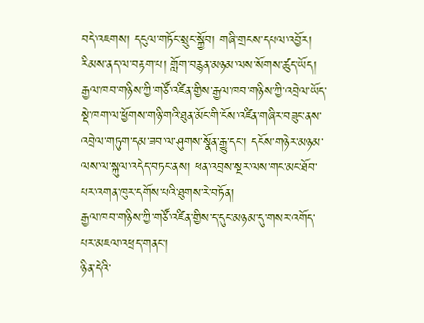བདེ་འཇགས། དངུལ་གཏོང་སྲུང་སྐྱོབ། གཞི་གྲངས་དཔལ་འབྱོར། རིམས་ནད་ལ་བརྟག་པ། གློག་བརྙན་མཉམ་ལས་སོགས་ཚུད་ཡོད།
རྒྱལ་ཁབ་གཉིས་ཀྱི་གཙོ་འཛིན་གྱིས་རྒྱལ་ཁབ་གཉིས་ཀྱི་འབྲེལ་ཡོད་སྡེ་ཁག་ལ་ཕྱོགས་གཉི་གའི་ཐུན་མོང་གི་ངོས་འཛིན་གཞིར་བཟུང་ནས་འབྲེལ་གཏུག་དམ་ཟབ་ལ་ཤུགས་སྣོན་རྒྱུ་དང་། དངོས་གཉེར་མཉམ་ལས་ལ་སྐུལ་འདེད་བཏང་ནས། ཕན་འབྲས་སྔར་ལས་གང་མང་ཐོབ་པར་འགན་ཁུར་དགོས་པའི་ཐུགས་རེ་བཏོན།
རྒྱལ་ཁབ་གཉིས་ཀྱི་གཙོ་འཛིན་གྱིས་ད་དུང་མཉམ་དུ་གསར་འགོད་པར་མཇལ་འཕྲད་གནང་།
ཉིན་དེའི་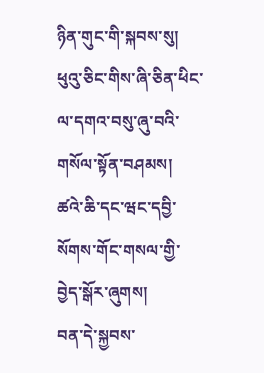ཉིན་གུང་གི་སྐབས་སུ། ཕུའུ་ཅིང་གིས་ཞི་ཅིན་ཕིང་ལ་དགའ་བསུ་ཞུ་བའི་གསོལ་སྟོན་བཤམས།
ཚའེ་ཆི་དང་ཝང་དབྱི་སོགས་གོང་གསལ་གྱི་བྱེད་སྒོར་ཞུགས།
བན་དེ་སྐྱབས་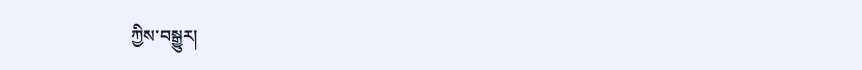ཀྱིས་བསྒྱུར།